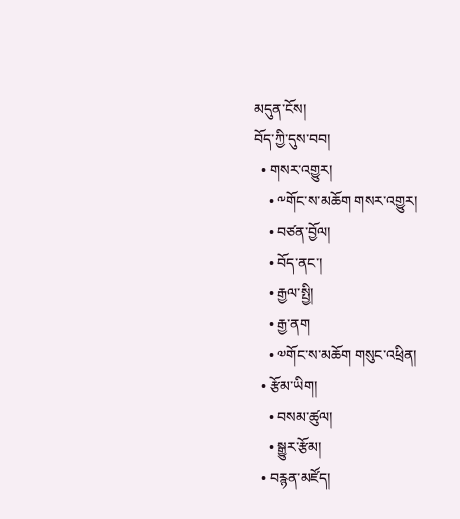མདུན་ངོས།
བོད་ཀྱི་དུས་བབ།
  • གསར་འགྱུར།
    • ༸གོང་ས་མཆོག གསར་འགྱུར།
    • བཙན་བྱོལ།
    • བོད་ནང་།
    • རྒྱལ་སྤྱི།
    • རྒྱ་ནག
    • ༧གོང་ས་མཆོག གསུང་འཕྲིན།
  • རྩོམ་ཡིག།
    • བསམ་ཚུལ།
    • སྒྱུར་རྩོམ།
  • བརྙན་མཛོད།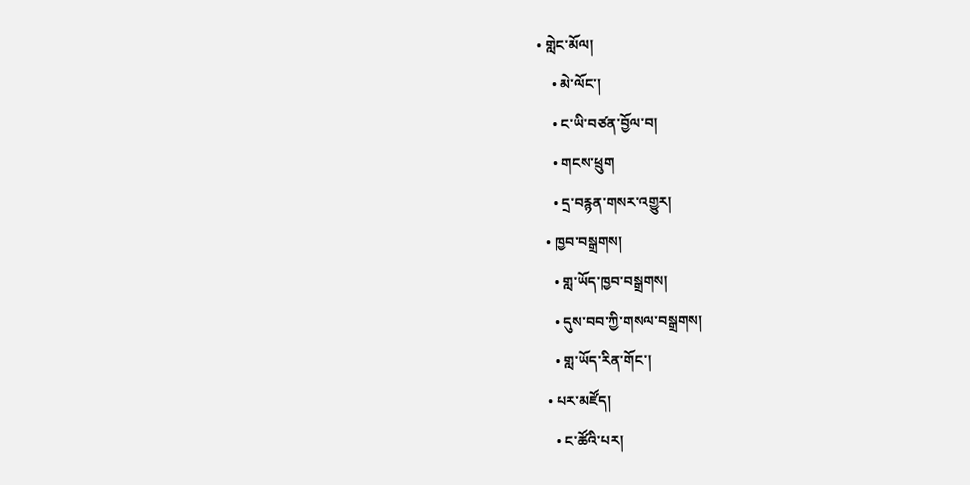• གླེང་མོལ།
    • མེ་ལོང་།
    • ང་ཡི་བཙན་བྱོལ་བ།
    • གངས་ཕྲུག
    • དྲ་བརྙན་གསར་འགྱུར།
  • ཁྱབ་བསྒྲགས།
    • གླ་ཡོད་ཁྱབ་བསྒྲགས།
    • དུས་བབ་ཀྱི་གསལ་བསྒྲགས།
    • གླ་ཡོད་རིན་གོང་།
  • པར་མཛོད།
    • ང་ཚོའི་པར།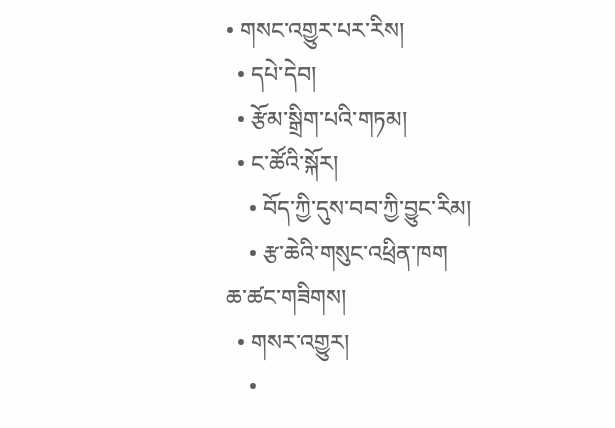• གསང་འགྱུར་པར་རིས།
  • དཔེ་དེབ།
  • རྩོམ་སྒྲིག་པའི་གཏམ།
  • ང་ཚོའི་སྐོར།
    • བོད་ཀྱི་དུས་བབ་ཀྱི་བྱུང་རིམ།
    • རྩ་ཆེའི་གསུང་འཕྲིན་ཁག
ཆ་ཚང་གཟིགས།
  • གསར་འགྱུར།
    •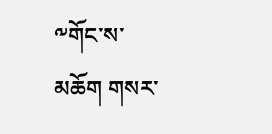༸གོང་ས་མཆོག གསར་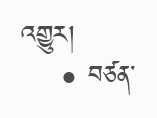འགྱུར།
    • བཙན་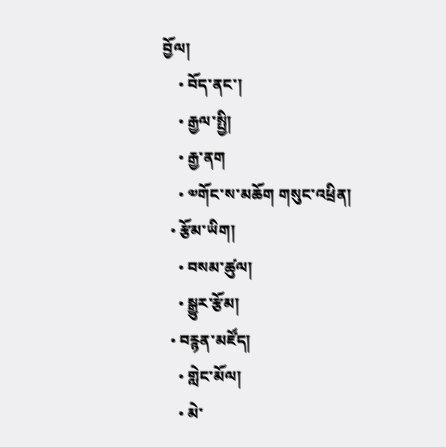བྱོལ།
    • བོད་ནང་།
    • རྒྱལ་སྤྱི།
    • རྒྱ་ནག
    • ༧གོང་ས་མཆོག གསུང་འཕྲིན།
  • རྩོམ་ཡིག།
    • བསམ་ཚུལ།
    • སྒྱུར་རྩོམ།
  • བརྙན་མཛོད།
    • གླེང་མོལ།
    • མེ་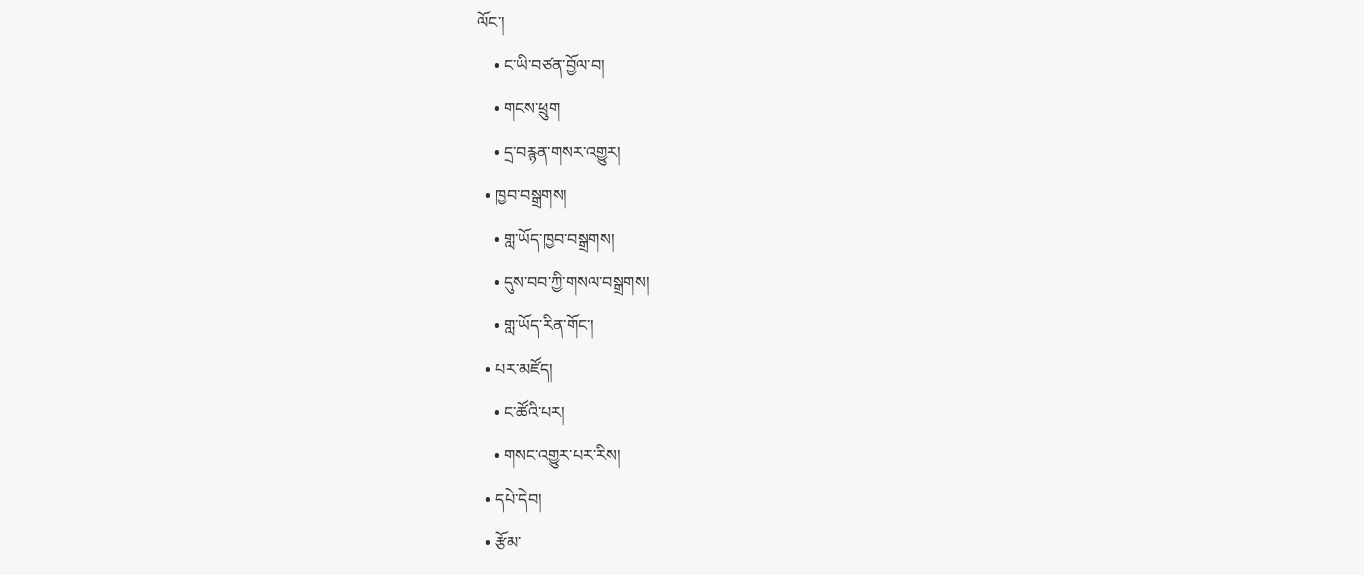ལོང་།
    • ང་ཡི་བཙན་བྱོལ་བ།
    • གངས་ཕྲུག
    • དྲ་བརྙན་གསར་འགྱུར།
  • ཁྱབ་བསྒྲགས།
    • གླ་ཡོད་ཁྱབ་བསྒྲགས།
    • དུས་བབ་ཀྱི་གསལ་བསྒྲགས།
    • གླ་ཡོད་རིན་གོང་།
  • པར་མཛོད།
    • ང་ཚོའི་པར།
    • གསང་འགྱུར་པར་རིས།
  • དཔེ་དེབ།
  • རྩོམ་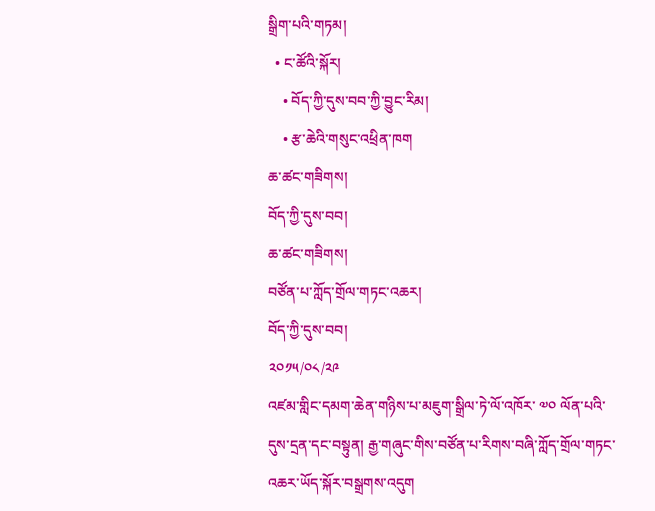སྒྲིག་པའི་གཏམ།
  • ང་ཚོའི་སྐོར།
    • བོད་ཀྱི་དུས་བབ་ཀྱི་བྱུང་རིམ།
    • རྩ་ཆེའི་གསུང་འཕྲིན་ཁག
ཆ་ཚང་གཟིགས།
བོད་ཀྱི་དུས་བབ།
ཆ་ཚང་གཟིགས།
བཙོན་པ་ཀློད་གྲོལ་གཏང་འཆར།
བོད་ཀྱི་དུས་བབ།
༢༠༡༥/༠༨/༢༩
འཛམ་གླིང་དམག་ཆེན་གཉིས་པ་མཇུག་སྒྲིལ་ཏེ་ལོ་འཁོར་ ༧༠ ལོན་པའི་དུས་དྲན་དང་བསྟུན། རྒྱ་གཞུང་གིས་བཙོན་པ་རིགས་བཞི་ཀློད་གྲོལ་གཏང་འཆར་ཡོད་སྐོར་བསྒྲགས་འདུག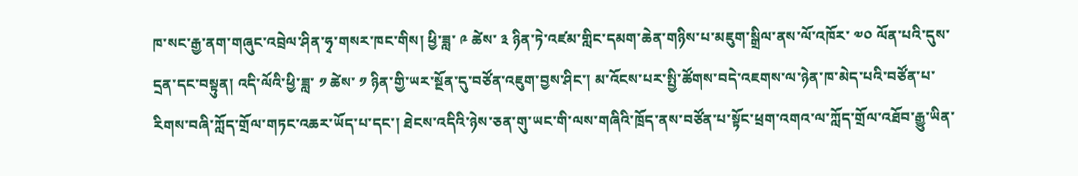ཁ་སང་རྒྱ་ནག་གཞུང་འབྲེལ་ཤིན་ཧྭ་གསར་ཁང་གིས། ཕྱི་ཟླ་ ༩ ཚེས་ ༣ ཉིན་ཏེ་འཛམ་གླིང་དམག་ཆེན་གཉིས་པ་མཇུག་སྒྲིལ་ནས་ལོ་འཁོར་ ༧༠ ལོན་པའི་དུས་དྲན་དང་བསྟུན། འདི་ལོའི་ཕྱི་ཟླ་ ༡ ཚེས་ ༡ ཉིན་གྱི་ཡར་སྔོན་དུ་བཙོན་འཇུག་བྱས་ཤིང་། མ་འོངས་པར་སྤྱི་ཚོགས་བདེ་འཇགས་ལ་ཉེན་ཁ་མེད་པའི་བཙོན་པ་རིགས་བཞི་ཀློད་གྲོལ་གཏང་འཆར་ཡོད་པ་དང་། ཐེངས་འདིའི་ཉེས་ཅན་གུ་ཡང་གི་ལས་གཞིའི་ཁྲོད་ནས་བཙོན་པ་སྟོང་ཕྲག་འགའ་ལ་ཀློད་གྲོལ་འཐོབ་རྒྱུ་ཡིན་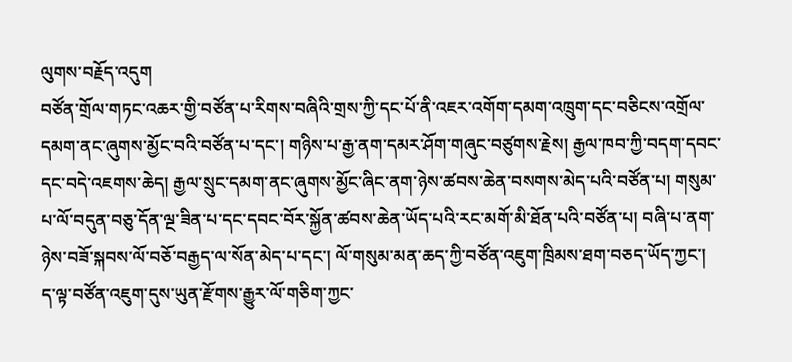ལུགས་བརྗོད་འདུག
བཙོན་གྲོལ་གཏང་འཆར་གྱི་བཙོན་པ་རིགས་བཞིའི་གྲས་ཀྱི་དང་པོ་ནི་འཇར་འགོག་དམག་འཁྲུག་དང་བཅིངས་འགྲོལ་དམག་ནང་ཞུགས་མྱོང་བའི་བཙོན་པ་དང་། གཉིས་པ་རྒྱ་ནག་དམར་ཤོག་གཞུང་བཙུགས་རྗེས། རྒྱལ་ཁབ་ཀྱི་བདག་དབང་དང་བདེ་འཇགས་ཆེད། རྒྱལ་སྲུང་དམག་ནང་ཞུགས་མྱོང་ཞིང་ནག་ཉེས་ཚབས་ཆེན་བསགས་མེད་པའི་བཙོན་པ། གསུམ་པ་ལོ་བདུན་བཅུ་དོན་ལྔ་ཟིན་པ་དང་དབང་བོར་སྐྱོན་ཚབས་ཆེན་ཡོད་པའི་རང་མགོ་མི་ཐོན་པའི་བཙོན་པ། བཞི་པ་ནག་ཉེས་བཟོ་སྐབས་ལོ་བཅོ་བརྒྱད་ལ་སོན་མེད་པ་དང་། ལོ་གསུམ་མན་ཆད་ཀྱི་བཙོན་འཇུག་ཁྲིམས་ཐག་བཅད་ཡོད་ཀྱང་། ད་ལྟ་བཙོན་འཇུག་དུས་ཡུན་རྫོགས་རྒྱུར་ལོ་གཅིག་ཀྱང་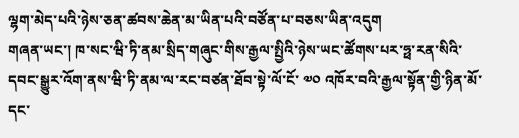ལྷག་མེད་པའི་ཉེས་ཅན་ཚབས་ཆེན་མ་ཡིན་པའི་བཙོན་པ་བཅས་ཡིན་འདུག
གཞན་ཡང་། ཁ་སང་ཝི་ཏི་ནམ་སྲིད་གཞུང་གིས་རྒྱལ་སྤྱིའི་ཉེས་ཡང་ཚོགས་པར་ཧྥ་རན་སིའི་དབང་སྒྱུར་འོག་ནས་ཝི་ཏི་ནམ་ལ་རང་བཙན་ཐོབ་སྟེ་ལོ་ངོ་ ༧༠ འཁོར་བའི་རྒྱལ་སྟོན་གྱི་ཉིན་མོ་དང་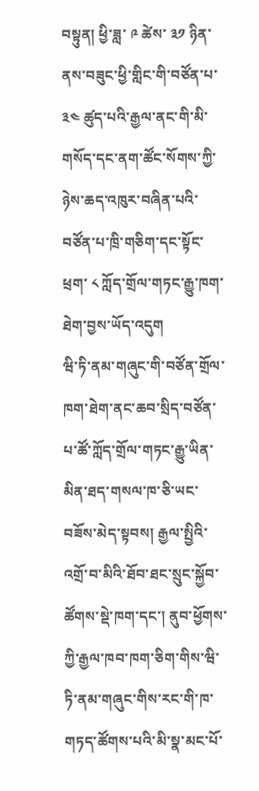བསྟུན། ཕྱི་ཟླ་ ༩ ཚེས་ ༣༡ ཉིན་ནས་བཟུང་ཕྱི་གླིང་གི་བཙོན་པ་ ༣༤ ཚུད་པའི་རྒྱལ་ནང་གི་མི་གསོད་དང་ནག་ཚོང་སོགས་ཀྱི་ཉེས་ཆད་འཁུར་བཞིན་པའི་བཙོན་པ་ཁྲི་གཅིག་དང་སྟོང་ཕྲག་ ༨ ཀློད་གྲོལ་གཏང་རྒྱུ་ཁག་ཐེག་བྱས་ཡོད་འདུག
ཝི་ཏི་ནམ་གཞུང་གི་བཙོན་གྲོལ་ཁག་ཐེག་ནང་ཆབ་སྲིད་བཙོན་པ་ཚོ་ཀློད་གྲོལ་གཏང་རྒྱུ་ཡིན་མིན་ཐད་གསལ་ཁ་ཅི་ཡང་བཟོས་མེད་སྟབས། རྒྱལ་སྤྱིའི་འགྲོ་བ་མིའི་ཐོབ་ཐང་སྲུང་སྐྱོབ་ཚོགས་སྡེ་ཁག་དང་། ནུབ་ཕྱོགས་ཀྱི་རྒྱལ་ཁབ་ཁག་ཅིག་གིས་ཝི་ཏི་ནམ་གཞུང་གིས་རང་གི་ཁ་གཏད་ཚོགས་པའི་མི་སྣ་མང་པོ་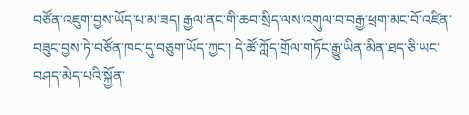བཙོན་འཇུག་བྱས་ཡོད་པ་མ་ཟད། རྒྱལ་ནང་གི་ཆབ་སྲིད་ལས་འགུལ་བ་བརྒྱ་ཕྲག་མང་བོ་འཛིན་བཟུང་བྱས་ཏེ་བཙོན་ཁང་དུ་བཅུག་ཡོད་ཀྱང་། དེ་ཚོ་ཀློད་གྲོལ་གཏོང་རྒྱུ་ཡིན་མིན་ཐད་ཅི་ཡང་བཤད་མེད་པའི་སྐྱོན་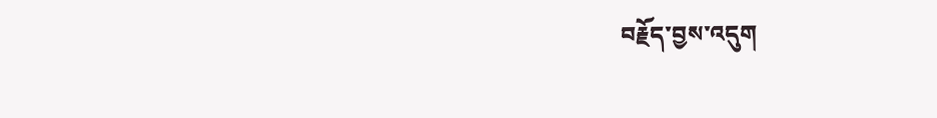བརྗོད་བྱས་འདུག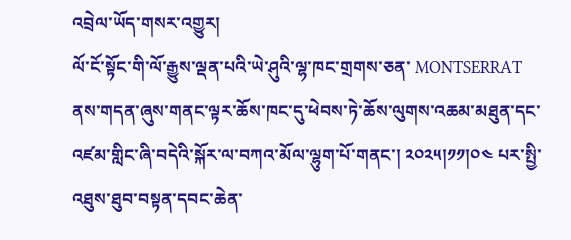འབྲེལ་ཡོད་གསར་འགྱུར།
ལོ་ངོ་སྟོང་གི་ལོ་རྒྱུས་ལྡན་པའི་ཡེ་ཤུའི་ལྷ་ཁང་གྲགས་ཅན་ MONTSERRAT ནས་གདན་ཞུས་གནང་ལྟར་ཆོས་ཁང་དུ་ཕེབས་ཏེ་ཆོས་ལུགས་འཆམ་མཐུན་དང་འཛམ་གླིང་ཞི་བདེའི་སྐོར་ལ་བཀའ་མོལ་ལྷུག་པོ་གནང་། ༢༠༢༥།༡༡།༠༤ པར་སྤྱི་འཐུས་ཐུབ་བསྟན་དབང་ཆེན་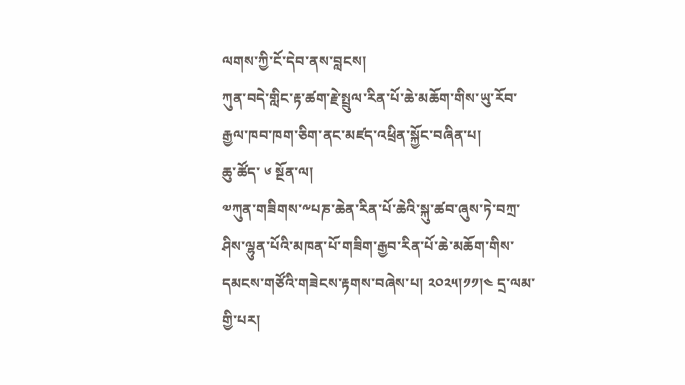ལགས་ཀྱི་ངོ་དེབ་ནས་བླངས།
ཀུན་བདེ་གླིང་རྟ་ཚག་རྗེ་སྤྲུལ་རིན་པོ་ཆེ་མཆོག་གིས་ཡུ་རོབ་རྒྱལ་ཁབ་ཁག་ཅིག་ནང་མཛད་འཕྲིན་སྐྱོང་བཞིན་པ།
ཆུ་ཚོད་ ༦ སྔོན་ལ།
༧ཀུན་གཟིགས་༸པཎ་ཆེན་རིན་པོ་ཆེའི་སྐུ་ཚབ་ཞུས་ཏེ་བཀྲ་ཤིས་ལྷུན་པོའི་མཁན་པོ་གཟིག་རྒྱབ་རིན་པོ་ཆེ་མཆོག་གིས་དམངས་གཙོའི་གཟེངས་རྟགས་བཞེས་པ། ༢༠༢༥།༡༡།༤ དྲ་ལམ་གྱི་པར།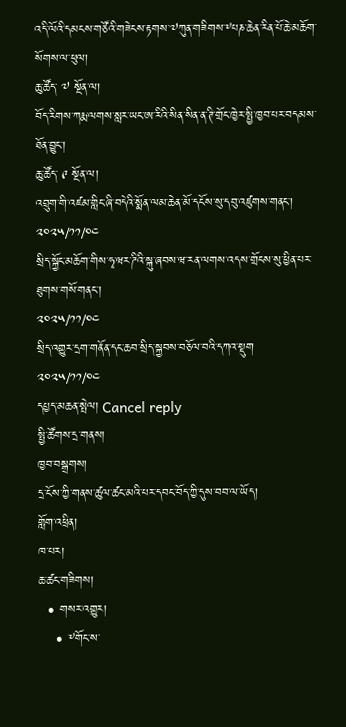འདི་ལོའི་དམངས་གཙོའི་གཟེངས་རྟགས་༧ཀུན་གཟིགས་༸པཎ་ཆེན་རིན་པོ་ཆེ་མཆོག་སོགས་ལ་ཕུལ།
ཆུ་ཚོད་ ༧ སྔོན་ལ།
བོད་རིགས་ཀརྨ་ལགས་སླར་ཡང་ཨ་རིའི་སིན་སིན་ན་ཊི་གྲོང་ཁྱེར་སྤྱི་ཁྱབ་པར་བདམས་ཐོན་བྱུང་།
ཆུ་ཚོད་ ༩ སྔོན་ལ།
འབྲུག་གི་འཛམ་གླིང་ཞི་བདེའི་སྨོན་ལམ་ཆེན་མོ་དངོས་སུ་དབུ་འཛུགས་གནང་།
༢༠༢༥/༡༡/༠༤
སྲིད་སྐྱོང་མཆོག་གིས་ཧྭ་ཝར་ཌིའི་སྐུ་ཞབས་ཝ་རན་ལགས་འདས་གྲོངས་སུ་ཕྱིན་པར་ཐུགས་གསོ་གནང་།
༢༠༢༥/༡༡/༠༤
སྲིད་འགྱུར་དྲག་གནོན་དང་ཆབ་སྲིད་སྐྱབས་བཅོལ་བའི་དཀའ་སྡུག
༢༠༢༥/༡༡/༠༤
དཔྱད་མཆན་སྤེལ། Cancel reply
སྤྱི་ཚོགས་དྲ་གནས།
ཁྱབ་བསྒྲགས།
དྲ་ངོས་ཀྱི་གནས་ཚུལ་ཚང་མའི་པར་དབང་བོད་ཀྱི་དུས་བབ་ལ་ཡོད།
གློག་འཕྲིན།
ཁ་པར།
ཆ་ཚང་གཟིགས།
  • གསར་འགྱུར།
    • ༸གོང་ས་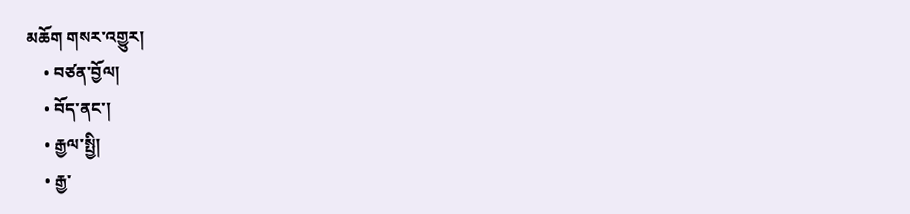མཆོག གསར་འགྱུར།
    • བཙན་བྱོལ།
    • བོད་ནང་།
    • རྒྱལ་སྤྱི།
    • རྒྱ་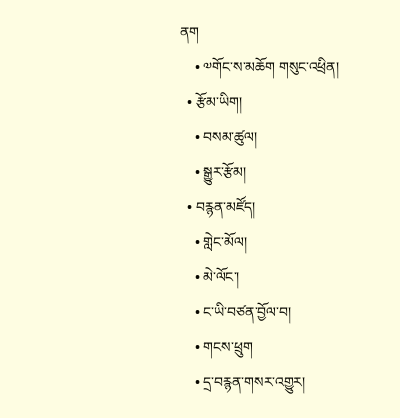ནག
    • ༧གོང་ས་མཆོག གསུང་འཕྲིན།
  • རྩོམ་ཡིག།
    • བསམ་ཚུལ།
    • སྒྱུར་རྩོམ།
  • བརྙན་མཛོད།
    • གླེང་མོལ།
    • མེ་ལོང་།
    • ང་ཡི་བཙན་བྱོལ་བ།
    • གངས་ཕྲུག
    • དྲ་བརྙན་གསར་འགྱུར།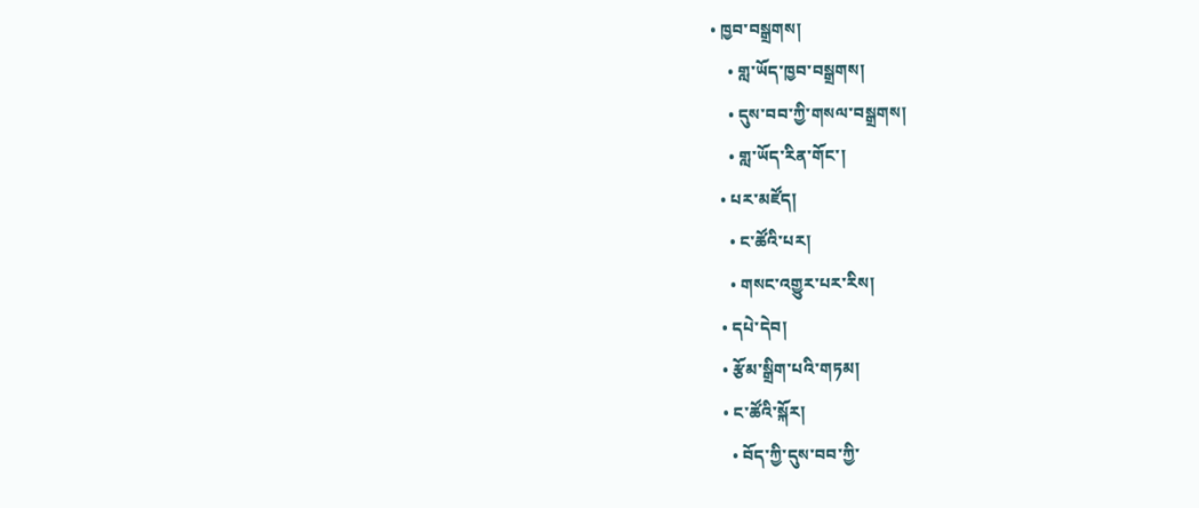• ཁྱབ་བསྒྲགས།
    • གླ་ཡོད་ཁྱབ་བསྒྲགས།
    • དུས་བབ་ཀྱི་གསལ་བསྒྲགས།
    • གླ་ཡོད་རིན་གོང་།
  • པར་མཛོད།
    • ང་ཚོའི་པར།
    • གསང་འགྱུར་པར་རིས།
  • དཔེ་དེབ།
  • རྩོམ་སྒྲིག་པའི་གཏམ།
  • ང་ཚོའི་སྐོར།
    • བོད་ཀྱི་དུས་བབ་ཀྱི་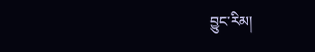བྱུང་རིམ།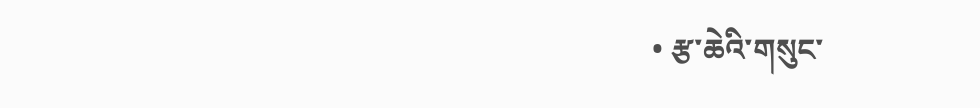• རྩ་ཆེའི་གསུང་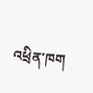འཕྲིན་ཁག